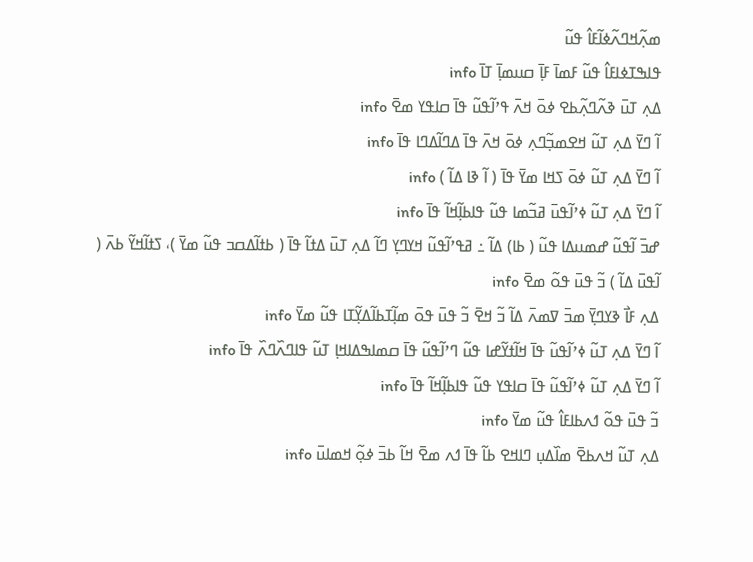ߘߍ߲߬ߞߣߍ߬ߦߊ߬ߓߊ߮ ߟߎ߬
ߟߊߒߠߦߊߓߊ߮ ߟߎ߬ ߓߘߊ߫ ߓߊ߲߫ ߛߎߘߊ߲߫ ߠߊ߫ info
ߡߍ߲ ߠߎ߫ ߢߍ߬ߣߍ߲߬ߕߐ ߦߋ߫ ߞߍ߫ ߟߴߊ߬ߟߎ߬ ߟߊ߫ ߛߊߟߌ ߘߐ߫ info
ߊ߬ ߣߌ߫ ߡߍ߲ ߠߎ߬ ߞߐߘߏ߲߬ߣߍ߲ ߦߋ߫ ߞߍ߫ ߟߊ߫ ߡߣߊ߬ߡߣߊ ߟߊ߫ info
ߊ߬ ߣߌ߫ ߡߍ߲ ߠߎ߬ ߦߋ߫ ߖߞߊ ߘߌ߫ ߟߊ߫ ( ߊ߬ ߢߊ ߡߊ߬ ) info
ߊ߬ ߣߌ߫ ߡߍ߲ ߠߎ߬ ߦߴߊ߬ߟߎ߫ ߥߏ߬ߘߊ ߟߎ߬ ߟߊߕߊ߲߬ߞߊ߬ ߟߊ߫ info
ߝߏ߫ ߊ߬ߟߎ߬ ߝߘߎߡߊ ߟߎ߬ ( ߕߊ) ߡߊ߬ ߸ ߥߟߴߊ߬ߟߎ߬ ߞߌߣߌ߲ ߣߊ߬ ߡߍ߲ ߠߎ߫ ߡߙߊ߬ ߟߊ߫ ( ߕߙߊ߬ߡߛߏ ߟߎ߬ ߘߌ߫ )، ߖߙߊ߬ߞߌ߬ ߕߍ߫ ( ߊ߬ߟߎ߫ ߡߊ߬ ) ߏ߬ ߟߎ߫ ߟߋ߬ ߘߐ߫ info
ߡߍ߲ ߓߊ߯ ߢߌߣߌ߲߫ ߘߏ߫ ߜߘߍ߫ ߡߊ߬ ߏ߬ ߞߐ߫ ߏ߬ ߟߎ߫ ߟߋ߫ ߘߊ߲߬ߠߕߊ߬ߡߌ߲߬ߠߊ ߟߎ߬ ߘߌ߫ info
ߊ߬ ߣߌ߫ ߡߍ߲ ߠߎ߬ ߦߴߊ߬ߟߎ߬ ߟߊ߫ ߞߊ߬ߙߌ߬ߝߊ ߟߎ߬ ߣߴߊ߬ߟߎ߬ ߟߊ߫ ߛߘߊߒߡߊߞߊ߲ ߠߎ߬ ߟߊߣߍ߰ߣߍ߰ ߟߊ߫ info
ߊ߬ ߣߌ߫ ߡߍ߲ ߠߎ߬ ߦߴߊ߬ߟߎ߬ ߟߊ߫ ߛߊߟߌ ߟߎ߬ ߟߊߕߊ߲߬ߞߊ߬ ߟߊ߫ info
ߏ߬ ߟߎ߫ ߟߋ߬ ߗߍߕߊߓߊ߮ ߟߎ߬ ߘߌ߫ info
ߡߍ߲ ߠߎ߬ ߞߍߕߐ߫ ߘߊ߰ߡߎ߲ ߣߊߞߐ ߕߊ߬ ߟߊ߫ ߗߍ ߘߐ߫ ߞߊ߬ ߕߏ߫ ߦߋ߲߬ ߞߘߊߎ߫ info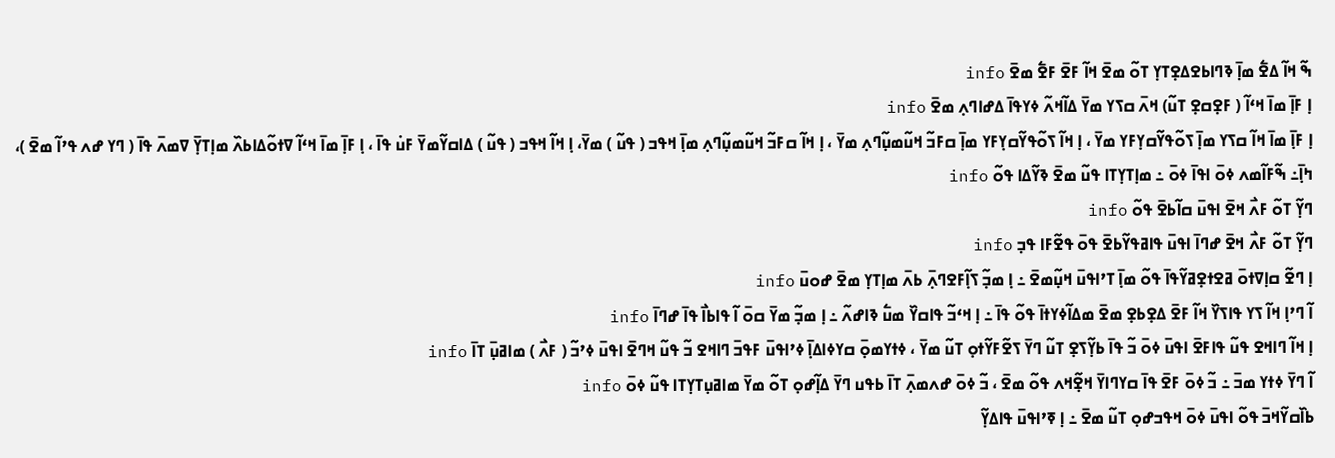ߒ߬ ߞߊ߬ ߡߐ߱ ߘߊ߲߫ ߢߣߊߕߐߡߐ߲ߠߌ߲ ߠߋ߬ ߘߐ߫ ߞߊ߬ ߓߐ߫ ߓߐ߱ ߘߐ߫ info
ߊ߲ ߓߊ߲߫ ߘߊ߫ ߞߵߊ߬ ( ߓߐ߲ߛߐ߲ ߠߎ߬) ߞߍ߫ ߛߖߌ ߘߌ߫ ߡߊ߬ߞߍ߬ ߦߌߟߊ߫ ߡߝߊߣߍ߲ ߘߐ߫ info
ߊ߲ ߓߊ߲߫ ߘߊ߫ ߞߊ߬ ߛߖߌ ߘߊ߲߫ ߖߋ߬ߟߌ߬ߛߌ߲ߓߌ ߘߌ߫ ، ߊ߲ ߞߊ߬ ߖߋ߬ߟߌ߬ߛߌ߲ߓߌ ߘߊ߲߫ ߛߓߏ߬ ߞߎ߬ߘߎ߲߬ߣߍ߲ ߘߌ߫ ، ߊ߲ ߞߊ߬ ߛߓߏ߬ ߞߎ߬ߘߎ߲߬ߣߍ߲ ߘߊ߲߫ ߞߟߏ ( ߟߎ߬ ) ߘߌ߫، ߊ߲ ߞߊ߬ ߞߟߏ ( ߟߎ߬ ) ߡߊߛߌ߬ߘߌ߫ ߓߎ߭ ߟߊ߫ ، ߊ߲ ߓߊ߲߫ ߘߊ߫ ߞߵߊ߬ ߜߙߋ߬ߡߊߕߍ߰ ߘߊ߲ߠߌ߲߫ ߜߘߍ߫ ߟߊ߫ ( ߣߌ ߝߍ ߟߴߊ߬ ߘߐ߫ )، ߤߊ߲߫߸ ߒ߬ߓߊ߬ߘߍ ߦߋ߫ ߊߟߊ߫ ߦߋ߫ ߸ ߘߊ߲ߠߌ߲ߠߊ ߟߎ߬ ߘߐ߫ ߢߌ߬ߡߊ ߟߋ߬ info
ߣߌ߲߬ ߠߋ߬ ߓߍ߯ ߞߐ߫ ߊߟߎ߫ ߛߊ߬ߕߐ߫ ߟߋ߬ info
ߣߌ߲߬ ߠߋ߬ ߓߍ߯ ߞߐ߫ ߝߣߊ߫ ߊߟߎ߫ ߟߊߥߟߌ߬ߕߐ߫ ߟߋ߫ ߟߐ߬ߓߊ ߟߏ߲ info
ߊ߲ ߣߐ߬ ߛߊ߲ߜߙߋ߫ ߥߐߙߐ߲ߥߌ߬ߟߊ߫ ߟߋ߬ ߘߊ߲߫ ߠߴߊߟߎ߫ ߞߎ߲߬ߘߐ߫ ߸ ߊ߲ ߘߏ߲߬ ߖߊ߲߬ߓߐߣߍ߲߫ ߕߍ߫ ߘߊ߲ߠߌ߲ ߘߐ߫ ߝߋߎ߫ info
ߊ߬ ߣߴߊ߲ ߞߊ߬ ߖߌ ߟߊߖߌ߰ ߞߊ߬ ߓߐ߫ ߡߐ߲ߕߐ߲ ߘߐ߫ ߘߡߊ߬ߦߌߙߊ߫ ߟߋ߬ ߟߊ߫ ߸ ߊ߲ ߞߵߏ߬ ߟߊߛߌ߰ ߘߎ߱ ߢߊߝߍ߬ ߸ ߊ߲ ߘߏ߲߬ ߘߌ߫ ߛߋ߫ ߊ߬ ߟߊߕߊ߯ ߟߊ߫ ߝߣߊ߫ info
ߊ߲ ߞߊ߬ ߣߊߞߐ ߟߎ߬ ߟߊߓߐ߫ ߊߟߎ߫ ߦߋ߫ ߏ߬ ߟߊ߫ ߕߌ߲߬ߖߐ߲ ߠߎ߬ ߣߌ߫ ߖߐ߬ߓߌ߬ߙߋ߲ ߠߎ߬ ߘߌ߫ ، ߦߙߌߘߋ߲߫ ߛߌߦߊߡߊ߲߫ ߦߴߊߟߎ߫ ߓߟߏ߫ ߣߊߞߐ ߏ߬ ߟߎ߬ ߞߣߐ߫ ߊߟߎ߫ ߦߴߏ߬ ( ߓߍ߯ ) ߘߊߥߎ߲߫ ߠߊ߫ info
ߊ߬ ߣߌ߫ ߦߙߌ ߘߏ߫ ߸ ߏ߬ ߦߋ߫ ߓߐ߫ ߟߊ߫ ߛߌߣߊߌ߫ ߞߐ߲߬ߞߍ ߟߋ߬ ߘߐ߫ ، ߏ߬ ߦߋ߫ ߝߍߘߍ߲߫ ߠߊ߫ ߕߟߎ ߣߌ߫ ߡߊ߲߬ߝߋ߲ ߠߋ߬ ߘߌ߫ ߘߊߥߎ߲ߠߌ߲ߠߊ ߟߎ߬ ߦߋ߫ info
ߕߊ߰ߛߌ߬ߞߏ߫ ߟߋ߬ ߊߟߎ߫ ߦߋ߫ ߞߟߏߝߋ߲ ߠߎ߬ ߘߐ߫ ߸ ߊ߲ ߧߴߊߟߎ߫ ߟߊߡߌ߲߬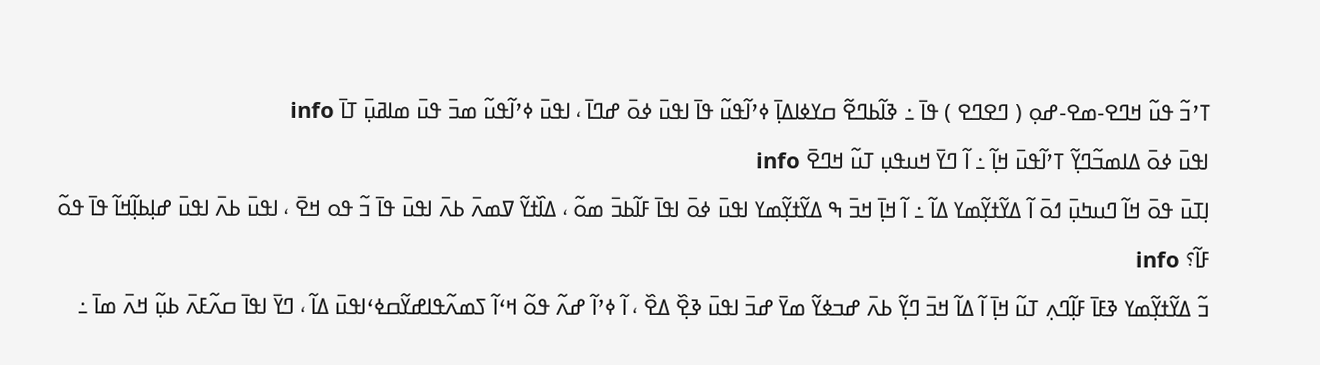ߠߴߏ߬ ߟߎ߬ ߞߣߐ-ߘߐ-ߝߋ߲ ( ߣߐߣߐ ) ߟߊ߫ ߸ ߢߊ߬ߕߣߐ߬ ߛߌߦߊߡߊ߲߫ ߦߴߊ߬ߟߎ߬ ߟߊ߫ ߊߟߎ߫ ߦߋ߫ ߝߣߊ߫ ، ߊߟߎ߫ ߦߴߊ߬ߟߎ߬ ߘߏ߫ ߟߎ߫ ߘߊߥߎ߲߫ ߠߊ߫ info
ߊߟߎ߫ ߦߋ߫ ߡߊߘߏ߬ߣߌ߲߬ ߠߴߊ߬ߟߎ߫ ߞߊ߲߬ ߸ ߊ߬ ߣߌ߫ ߞߎߟߎ߲ ߠߎ߬ ߞߣߐ߫ info
ߊ߲ߠߎ߫ ߟߋ߫ ߞߊ߬ ߣߎߤߎ߲߫ ߗߋ߫ ߊ߬ ߡߌ߬ߙߌ߲߬ߘߌ ߡߊ߬ ߸ ߊ߬ ߞߊ߲߫ ߞߏ߫ ߒ ߡߌ߬ߙߌ߲߬ߘߌ ߊߟߎ߫ ߦߋ߫ ߊߟߊ߫ ߓߊ߬ߕߏ߫ ߘߋ߬ ، ߡߊ߰ߙߌ߬ ߜߘߍ߫ ߕߍ߫ ߊߟߎ߫ ߟߊ߫ ߏ߬ ߟߋ ߞߐ߫ ، ߊߟߎ߫ ߕߍ߫ ߊߟߎ߫ ߝߊ߲ߕߊ߲߬ߞߊ߬ ߟߊ߫ ߟߋ߬ ߓߊ߬؟ info
ߏ߬ ߡߌ߬ߙߌ߲߬ߘߌ ߢߓߊ߫ ߓߊ߲߬ߣߍ߲ ߠߎ߬ ߞߊ߲߫ ߊ߬ ߡߊ߬ ߞߏ߫ ߣߌ߲߬ ߕߍ߫ ߝߏߦߌ߬ ߘߌ߫ ߝߏ߫ ߊߟߎ߫ ߢߐ߲߰ ߡߐ߰ ، ߊ߬ ߦߴߊ߬ ߝߍ߬ ߟߋ߬ ߞߵߊ߬ ߖߘߍ߬ߟߊߝߌ߬ߛߦߵߊߟߎ߫ ߡߊ߬ ، ߣߌ߫ ߊߟߊ߫ ߛߍ߬ߓߍ߫ ߕߎ߲߬ ߞߍ߫ ߘߊ߫ ߸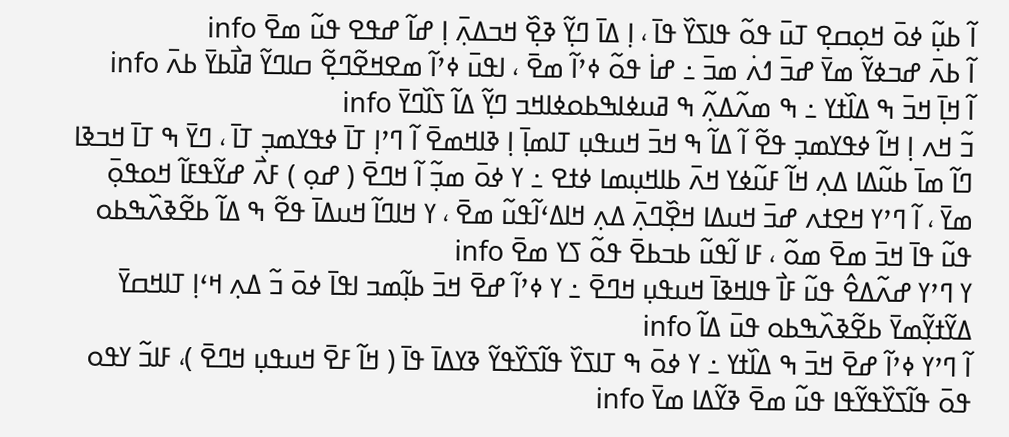ߊ߬ ߕߎ߲߬ ߦߋ߫ ߞߋ߲ߛߐ߲ ߠߎ߫ ߟߋ߬ ߟߊߖߌ߰ ߟߊ߫ ، ߊ߲ ߡߊ߫ ߣߌ߲߬ ߢߐ߲߰ ߞߏߡߍ߲߫ ߊ߲ ߝߊ߬ ߝߟߐ ߟߎ߬ ߘߐ߫ info
ߊ߬ ߕߍ߫ ߝߏߦߌ߬ ߘߌ߫ ߝߏ߫ ߗߍ߭ ߘߏ߫ ߸ ߝߊ߭ ߟߋ߬ ߦߴߊ߬ ߘߐ߫ ، ߊߟߎ߫ ߦߴߊ߬ ߘߐߞߐ߬ߣߐ߲߬ ߛߊߣߌ߬ ߥߊ߯ߕߌ߫ ߕߍ߫ info
ߊ߬ ߞߊ߲߫ ߞߏ߫ ߒ ߡߊ߰ߙߌ ߸ ߒ ߘߍ߬ߡߍ߲߬ ߒ ߥߎߦߊߒߕߋߦߊߞߏ ߣߌ߲߬ ߡߊ߬ ߖߊ߰ߣߌ߫ info
ߏ߬ ߞߍ ߊ߲ ߞߊ߬ ߦߟߌߘߏ߲ ߟߐ߬ ߊ߬ ߡߊ߬ ߒ ߞߏ߫ ߞߎߟߎ߲ ߠߊߘߊ߲߫ ߊ߲ ߢߊߞߘߐ߫ ߊ߬ ߣߴߊ߲ ߠߊ߫ ߦߟߌߘߏ߲ ߠߊ߫ ، ߣߌ߫ ߒ ߠߊ߫ ߞߏߢߊ ߣߊ߬ ߘߊ߫ ߕߎ߬ߡߊ ߡߍ߲ ߞߊ߬ ߓߎ߬ߦߌ ߞߍ߫ ߕߊߞߎ߲ߘߊ ߦߙߐ ߸ ߌ ߦߋ߫ ߘߏ߲߬ ߊ߬ ߞߣߐ߫ ( ߝߋ߲ ) ߓߍ߯ ߝߌ߬ߟߓߊ߬ ߞߋߟߋ߲߫ ߘߌ߫ ، ߊ߬ ߣߴߌ ߞߐߙߍ ߝߏ߫ ߞߎߡߊ ߞߐ߲߰ߣߍ߲߫ ߡߍ߲ ߞߊߡߵߊ߬ߟߎ߬ ߘߐ߫ ، ߌ ߞߊߣߊ߬ ߞߎߡߊ߫ ߟߐ߬ ߒ ߡߊ߬ ߕߐ߬ߢߍ߰ߒߕߋ ߟߎ߬ ߟߊ߫ ߞߏ߫ ߘߐ߫ ߘߋ߬ ، ߓߊ ߊ߬ߟߎ߬ ߕߏߕߐ߫ ߟߋ߬ ߖߌ ߘߐ߫ info
ߌ ߣߴߌ ߝߍ߬ߡߐ߮ ߟߎ߬ ߓߊ߯ ߟߊߞߢߊ߫ ߞߎߟߎ߲ ߞߣߐ߫ ߸ ߌ ߦߴߊ߬ ߝߐ߫ ߞߏ߫ ߕߊ߲߬ߘߏ ߊߟߊ߫ ߦߋ߫ ߏ߬ ߡߍ߲ ߞߵߊ߲ ߠߊߞߛߌ߫ ߡߌ߬ߙߌ߲߬ߘߌ߫ ߕߐ߬ߢߍ߰ߒߕߋ ߟߎ߫ ߡߊ߬ info
ߊ߬ ߣߴߌ ߦߴߊ߬ ߝߐ߫ ߞߏ߫ ߒ ߡߊ߰ߙߌ ߸ ߌ ߦߋ߫ ߒ ߠߊߖߌ߰ ߟߊ߬ߖߌ߰ߟߌ߬ ߢߌߡߊ߫ ߟߊ߫ ( ߞߊ߬ ߓߐ߫ ߞߎߟߎ߲ ߞߣߐ߫ )، ߓߊߏ߬ ߌߟߋ ߟߋ߫ ߟߊ߬ߖߌ߰ߟߌ߬ߟߊ ߟߎ߬ ߘߐ߫ ߢߌ߬ߡߊ ߘߌ߫ info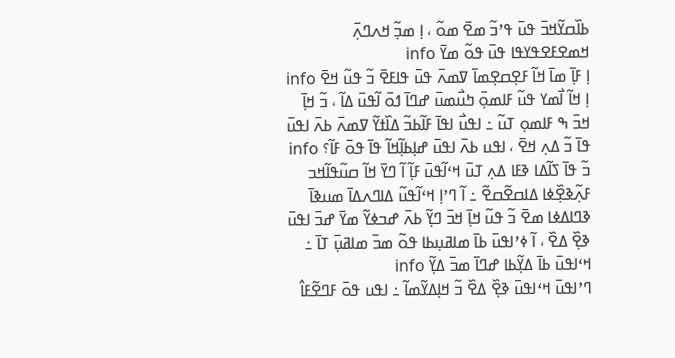ߕߊ߰ߛߌ߬ߞߏ߫ ߟߎ߫ ߟߴߏ߬ ߘߐ߫ ߘߋ߬ ، ߊ߲ ߘߏ߲߬ ߞߍߣߍ߲߫ ߞߘߐߓߐߟߌߟߊ ߟߎ߫ ߟߋ߬ ߘߌ߫ info
ߊ߲ ߓߊ߲߫ ߘߊ߫ ߞߊ߬ ߓߐ߲ߛߐ߲ߘߊ߫ ߜߘߍ߫ ߟߎ߫ ߟߊߓߐ߫ ߏ߬ ߟߎ߬ ߞߐ߫ info
ߊ߲ ߞߊ߬ ߊ߯ߘߌ ߟߎ߬ ߓߊߘߋ߲߫ ߤߎ߯ߘߎ߫ ߝߣߊ߫ ߗߋ߫ ߊ߬ߟߎ߫ ߡߊ߬ ، ߏ߬ ߞߊ߲߫ ߞߏ߫ ߒ ߓߊߘߋ߲ ߠߎ߬ ߸ ߊߟߎ߯ ߊߟߊ߫ ߓߊ߬ߕߏ߬ ߡߊ߰ߙߌ߬ ߜߘߍ߫ ߕߍ߫ ߊߟߎ߫ ߟߊ߫ ߏ߬ ߡߍ߲ ߞߐ߫ ، ߊߟߎ ߕߍ߫ ߊߟߎ߫ ߝߊ߲ߕߊ߲߬ߞߊ߬ ߟߊ߫ ߟߋ߫ ߓߊ߬؟ info
ߏ߬ ߟߊ߫ ߖߊ߬ߡߊ ߢߓߊ ߡߍ߲ ߠߎ߫ ߞߵߊ߬ߟߎ߫ ߓߊ߲߬ ߊ߬ ߣߌ߫ ߞߊ߬ ߛߎ߬ߟߊ߬ߞߏ ߓߍ߲߬ߢߐ߲߰ߦߊ ߡߊߛߐ߬ߛߐ߬ ߸ ߊ߬ ߣߴߊ߲ ߞߵߊ߬ߟߎ߬ ߡߊߣߍߡߊ߫ ߘߎߢߊ߫ ߢߣߊߡߦߊ ߘߐ߫ ߏ߬ ߟߎ߬ ߞߊ߲߫ ߞߏ߫ ߣߌ߲߬ ߕߍ߫ ߝߏߦߌ߬ ߘߌ߫ ߝߏ߫ ߊߟߎ߫ ߢߐ߲߰ ߡߐ߰ ، ߊ߬ ߦߴߊߟߎ߫ ߕߊ߫ ߘߊߥߎ߲ߕߊ ߟߋ߬ ߘߏ߫ ߘߊߥߎ߲߫ ߠߊ߫ ߸ ߞߵߊߟߎ߫ ߕߊ߫ ߡߌ߲߬ߕߊ ߝߣߊ߫ ߘߏ߫ ߡߌ߲߬ info
ߣߴߊߟߎ߫ ߞߵߊߟߎ߫ ߢߐ߲߰ ߡߐ߰ ߏ߬ ߞߊ߲ߡߌ߬ߘߊ߬ ߸ ߊߟߎ ߟߋ߫ ߓߣߐ߬ߓߊ߮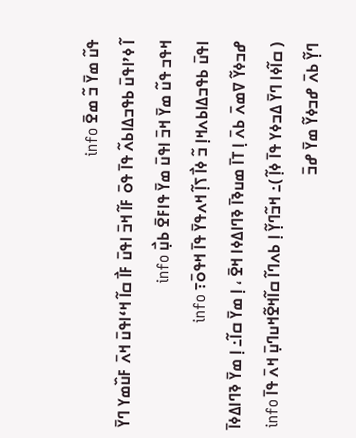ߟߎ߬ ߘߌ߫ ߏ߬ ߘߐ߫ info
ߊ߬ ߦߴߊߟߎ߫ ߕߟߏߡߊߕߍ߬ ߟߊ߫ ߟߋ߫ ߓߊ߬ ߞߏ߫ ߊߟߎ߫ ߓߊ߯ ߛߊ߬ ߞߵߊߟߎ߫ ߞߍ߫ ߓߎ߰ߘߌ ߣߌ߫ ߞߟߏ ߟߎ߬ ߘߌ߫ ߞߏ߫ ߊߟߎ߫ ߘߌ߫ ߟߊߓߐ߫ ߕߎ߲߯ info
ߊߟߎ߫ ߕߟߏߡߊߕߍߞߊ߲ ߏ߬ ߦߊ߯ ߖߊ߲߬ ߞߍߟߌ߫ ߟߊ߫ ߞߟߋ߫߹ info
ߝߏߦߌ߬ ߜߘߍ߫ ߕߍ߫ ߊ߲ ߠߊ߫ ߘߎߢߊ߫ ߢߣߊߡߦߊ ߞߐ߫ ، ߊ߲ ߘߌ߫ ߛߊ߬߸ ߊ߲ ߘߌ߫ ߢߣߊߡߦߊ߫ ( ߛߊ߬ߦߊ ߣߌ߫ ߡߏߦߌ ߟߊ߫ ߦߊ߲߬ )߸ ߞߏ߬ߣߌ߲߬ ߊ߲ ߕߍߣߊ߬ ߛߊ߬ߞߐ߬ߞߎߣߎ߲߫ ߞߍ߫ ߟߊ߫ info
ߣߌ߲߬ ߕߍ߫ ߝߏߦߌ߬ ߘߌ߫ ߝߏ߫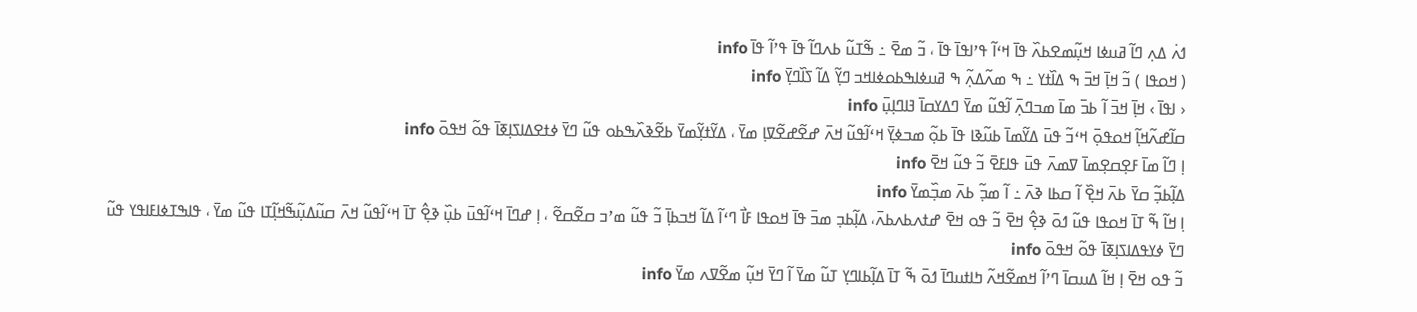ߗߍ߭ ߡߍ߲ ߣߊ߬ ߥߎߦߊ ߞߎ߲߬ߘߐߕߍ߰ ߟߊ߫ ߞߵߊ߬ ߟߴߊߟߊ߫ ߟߊ߫ ، ߏ߬ ߘߐ߫ ߸ ߒ߬ߠߎ߬ ߕߍߣߊ߬ ߟߊ߫ ߟߴߊ߬ ߟߊ߫ info
( ߞߋߟߊ ) ߏ߬ ߞߊ߲߫ ߞߏ߫ ߒ ߡߊ߰ߙߌ ߸ ߒ ߘߍ߬ߡߍ߲߬ ߒ ߥߎߦߊߒߕߋߦߊߞߏ ߣߌ߲߬ ߡߊ߬ ߖߊ߰ߣߌ߲߫ info
‹ ߊߟߊ߫ › ߞߊ߲߫ ߞߏ߫ ߊ߬ ߕߏ߫ ߘߊ߫ ߘߏߣߍ߲߫ ߊ߬ߟߎ߬ ߘߌ߫ ߣߡߌߛߊ߫ ߔߊߣߊ߲ߎ߲߫ info
ߛߊ߬ߝߍ߬ߞߊ߲߬ ߞߋߟߋ߲߫ ߞߵߏ߬ ߟߎ߫ ߡߌ߬ߘߊ߫ ߕߎ߬ߢߊ ߟߊ߫ ߕߋ߲߬ ߘߏߦߌ߲߫ ߞߵߊ߬ߟߎ߬ ߞߍ߫ ߝߐ߬ߝߐ߬ߜߊ߲ ߘߌ߫ ، ߡߌ߬ߙߌ߲߬ߘߌ߫ ߕߐ߬ߢߍ߰ߒߕߋ ߟߎ߬ ߣߌ߫ ߦߙߐߡߊߖߊ߲ߧߊ߫ ߟߋ߬ ߞߟߋ߫ info
ߊ߲ ߣߊ߬ ߘߊ߫ ߓߐ߲ߛߐ߲ߘߊ߫ ߜߘߍ߫ ߟߎ߫ ߟߊߓߐ߫ ߏ߬ ߟߎ߬ ߞߐ߫ info
ߡߊ߲߬ߕߏ߲߬ ߛߌ߫ ߕߍ߫ ߞߐ߲߰ ߊ߬ ߛߕߊ ߢߍ߫ ߸ ߊ߬ ߘߏ߲߬ ߕߍ߫ ߘߏ߲߰ߘߌ߫ info
ߊ߲ ߞߊ߬ ߒ߬ ߠߊ߫ ߞߋߟߊ ߟߎ߬ ߗߋ߫ ߢߐ߲߮ ߞߐ߫ ߏ߬ ߟߋ ߞߐ߫ ߝߙߍߕߍߕߍ߫، ߡߊ߲߬ߕߏ߲ ߘߏ߫ ߟߊ߫ ߞߋߟߊ ߓߊ߯ ߣߵߊ߬ ߡߊ߬ ߞߏߕߊ߲߫ ߏ߬ ߟߎ߬ ߘߴߏ ߛߐ߬ߛߐ߬ ، ߊ߲ ߝߣߊ߫ ߞߵߊ߬ߟߎ߫ ߕߎ߲߰ ߢߐ߲߮ ߠߊ߫ ߞߵߊ߬ߟߎ߬ ߞߍ߫ ߛߎ߬ߡߎ߲߬ߒ߬ߞߊ߲߬ߠߊ ߟߎ߬ ߘߌ߫ ، ߟߊߒߠߦߊߓߊߟߌ ߟߎ߬ ߣߌ߫ ߦߌߟߡߊߖߊ߲ߧߊ߫ ߟߋ߬ ߞߟߋ߫ info
ߏ߬ ߟߋ ߞߐ߫ ߊ߲ ߞߊ߬ ߡߎߛߊ߫ ߣߴߊ߬ ߞߘߐ߬ߞߍ߬ ߤߊߙߎߣߊ߫ ߗߋ߫ ߒ߬ ߠߊ߫ ߡߊ߲߬ߕߊߣߌ߲ ߠߎ߬ ߘߌ߫ ߊ߬ ߣߌ߫ ߞߎ߲߬ ߘߐ߬ߜߍ ߘߌ߫ info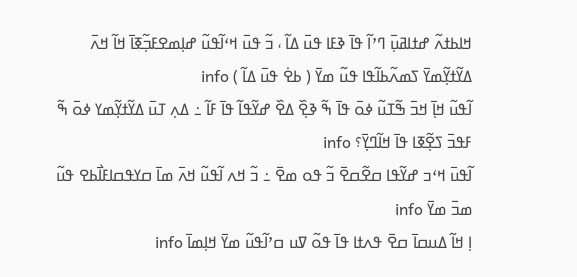ߞߊߕߙߍ߬ ߝߙߊߥߎ߲߫ ߣߴߊ߬ ߟߊ߫ ߢߓߊ ߟߎ߫ ߡߊ߬ ، ߏ߬ ߟߎ߫ ߞߵߊ߬ߟߎ߬ ߝߊ߲ߘߐߓߏ߲߬ߧߊ߫ ߞߊ߬ ߞߍ߫ ߡߌ߬ߙߌ߲߬ߘߌ߫ ߖߘߍ߬ߕߊ߬ߟߊ ߟߎ߬ ߘߌ߫ ( ߕߐ߭ ߟߎ߫ ߡߊ߬ ) info
ߊ߬ߟߎ߬ ߞߊ߲߫ ߞߏ߫ ߒ߬ߠߎ߬ ߦߋ߫ ߟߊ߫ ߒ߬ ߢߐ߲߰ ߡߐ߰ ߝߌ߬ߟߊ߬ ߟߊ߫ ߓߊ߬ ߸ ߡߍ߲ ߠߎ߫ ߡߌ߬ߙߌ߲߬ߘߌ ߦߋ߫ ߒ߬ ߓߟߏ߫ ߖߐ߲߬ߧߊ ߟߊ߫ ߞߊ߬ߣߌ߲߫؟ info
ߊ߬ߟߎ߫ ߞߵߏ ߝߌ߬ߟߊ ߛߐ߬ߛߐ߫ ߏ߬ ߟߋ ߘߐ߫ ߸ ߏ߬ ߞߍ ߊ߬ߟߎ߬ ߞߍ߫ ߘߊ߫ ߛߌߟߛߊߓߊ߯ߕߐ ߟߎ߬ ߘߏ߫ ߘߌ߫ info
ߊ߲ ߞߊ߬ ߡߎߛߊ߫ ߛߐ߫ ߟߍߙߊ ߟߊ߫ ߟߋ߬ ߜߎ ߛߴߊ߬ߟߎ߬ ߘߌ߫ ߞߊ߲ߘߊ߫ info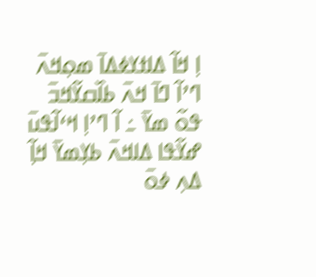ߊ߲ ߞߊ߬ ߡߊߙߌߦߡߊ߫ ߘߋ߲ߞߍ߫ ߣߴߊ߬ ߣߊ߫ ߞߍ߫ ߕߊ߰ߛߌ߬ߞߏ߫ ߟߋ߬ ߘߌ߫ ߸ ߊ߬ ߣߴߊ߲ ߞߵߊ߬ߟߎ߫ ߝߌ߬ߟߊ ߡߊߞߍ߫ ߕߌ߲ߘߌ߫ ߞߊ߲߬ ߡߍ߲ ߦߋ߫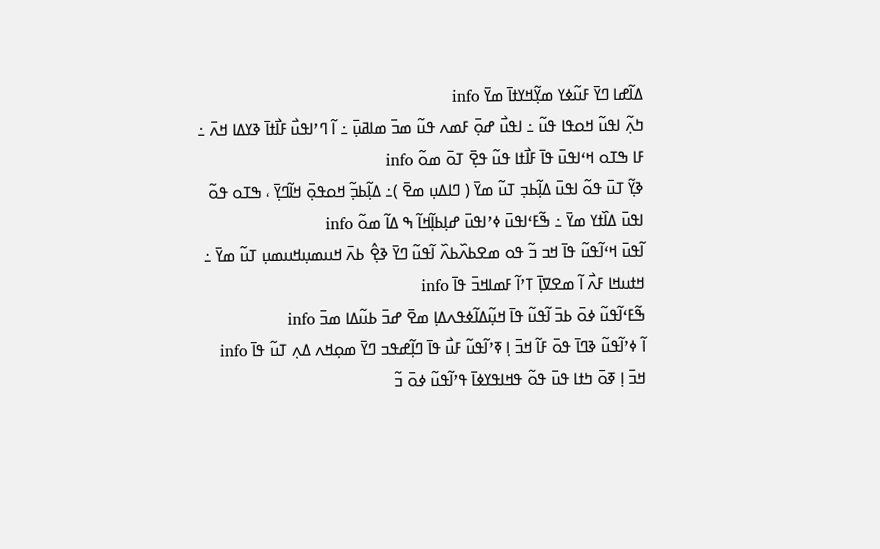ߡߊ߬ߝߊ ߣߌ߫ ߓߎ߬ߦߌ ߘߌ߲߬ߞߌߙߊ߫ ߘߌ߫ info
ߤߍ߲߬ ߊߟߎ߬ ߞߋߟߊ ߟߎ߬ ߸ ߊߟߎ߯ ߝߋ߲߫ ߓߘߍ ߟߎ߬ ߘߏ߫ ߘߊߥߎ߲߫ ߸ ߊ߬ ߣߴߊߟߎ߯ ߓߊ߯ߙߊ߫ ߢߌߡߊ ߞߍ߫ ߸ ߓߊ ߒߠߋ ߞߵߊߟߎ߫ ߟߊ߫ ߓߊ߯ߙߊ ߟߎ߬ ߟߐ߲߫ ߠߋ߫ ߘߋ߬ info
ߢߌ߲߬ ߠߎ߫ ߟߋ߬ ߊߟߎ߫ ߡߊ߲߬ߕߏ߲ ߠߎ߬ ߘߌ߫ ( ߣߊߡߎ߲ ߘߐ߫ )߸ ߡߊ߲߬ߕߏ߲߬ ߞߋߟߋ߲߫ ߞߊ߬ߣߌ߲߫ ، ߒߠߋ ߟߋ߬ ߊߟߎ߫ ߡߊ߰ߙߌ ߘߌ߫ ߸ ߒ߬ߓߵߊߟߎ߫ ߦߴߊߟߎ߫ ߝߊ߲ߕߊ߲߬ߞߊ߬ ߒ ߡߊ߬ ߘߋ߬ info
ߊ߬ߟߎ߫ ߞߵߊ߬ߟߎ߬ ߟߊ߫ ߞߏ ߏ߬ ߟߋ ߘߐߕߍ߰ߕߍ߰ ߊ߬ߟߎ߬ ߣߌ߫ ߢߐ߲߮ ߕߍ߫ ߞߎߘߎ߲ߞߎߘߎ߲ ߠߎ߬ ߘߌ߫ ߸ ߞߙߎߞߊ ߓߍ߯ ߊ߬ ߘߐߜߊ߲߫ ߠߴߊ߬ ߓߘߊߞߏ߫ ߟߊ߫ info
ߒ߬ߓߵߊ߬ߟߎ߬ ߦߋ߫ ߕߏ߫ ߊ߬ߟߎ߬ ߟߊ߫ ߞߎ߲߬ߡߊ߬ߦߟߍߡߊ߲ ߘߐ߫ ߝߏ߫ ߕߎ߬ߡߊ ߘߏ߫ info
ߊ߬ ߦߴߊ߬ߟߎ߬ ߢߣߊ߫ ߟߋ߫ ߓߊ߬ ߞߏ߫ ߊ߲ ߧߴߊ߬ߟߎ߬ ߓߎ߯ ߟߊ߫ ߣߊ߲߬ߝߟߏ ߣߌ߫ ߘߋ߲ߞߍ ߡߍ߲ ߠߎ߬ ߟߊ߫ info
ߞߏ߫ ߊ߲ ߧߋ߫ ߤߙߊ ߟߎ߫ ߟߋ߬ ߟߞߊߟߌߦߊ߫ ߟߴߊ߬ߟߎ߬ ߦߋ߫ ߏ߬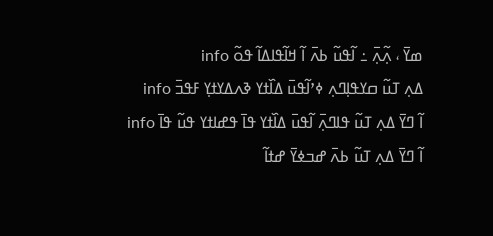ߘߌ߫ ، ߍ߲߬ߍ߲߫ ߸ ߊ߬ߟߎ߬ ߕߍ߫ ߊ߬ ߞߊ߬ߟߊߡߊ߬ ߟߋ߬ info
ߡߍ߲ ߠߎ߬ ߛߌߟߊ߲ߣߍ߲ ߦߴߊ߬ߟߎ߫ ߡߊ߰ߙߌ ߢߍߡߌߙߌ߲ ߓߟߏ߫ info
ߊ߬ ߣߌ߫ ߡߍ߲ ߠߎ߬ ߟߊߣߍ߲߫ ߊ߬ߟߎ߫ ߡߊ߰ߙߌ ߟߊ߫ ߟߝߊߙߌ ߟߎ߬ ߟߊ߫ info
ߊ߬ ߣߌ߫ ߡߍ߲ ߠߎ߬ ߕߍ߫ ߝߏߦߌ߫ ߝߙߊ߬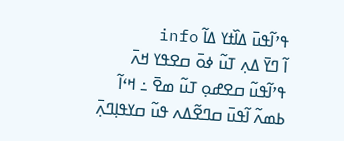ߟߴߊ߬ߟߎ߫ ߡߊ߰ߙߌ ߡߊ߬ info
ߊ߬ ߣߌ߫ ߡߍ߲ ߠߎ߬ ߦߋ߫ ߛߐߟߌ ߞߍ߫ ߟߴߊ߬ߟߎ߬ ߛߐߝߋ߲ ߠߎ߬ ߘߐ߫ ߸ ߞߵߊ߬ ߕߘߍ߬ ߊ߬ߟߎ߫ ߛߣߐ߬ߡߍ ߟߎ߬ ߛߌߟߊ߲ߣߍ߲߫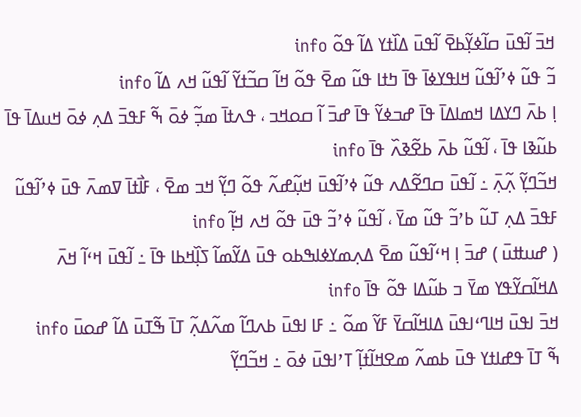ߞߏ߫ ߊ߬ߟߎ߫ ߛߊ߬ߦߌ߲߬ߕߐ߫ ߊ߬ߟߎ߫ ߡߊ߰ߙߌ ߡߊ߬ ߟߋ߬ info
ߏ߬ ߟߎ߬ ߦߴߊ߬ߟߎ߬ ߞߊߟߌߦߊ߫ ߟߊ߫ ߤߙߊ ߟߎ߬ ߘߐ߫ ߟߋ߬ ߞߊ߬ ߛߏ߬ߙߌ߬ ߊ߬ߟߎ߬ ߞߍ ߡߊ߬ info
ߊ߲ ߕߍ߫ ߣߌߡߊ ߞߘߊߡߊ߫ ߟߊ߫ ߝߏߦߌ߬ ߟߊ߫ ߝߏ߫ ߊ߬ ߛߋߞߏ ، ߟߍߙߊ߫ ߘߏ߲߬ ߦߋ߫ ߒ߬ ߓߟߏ߫ ߡߍ߲ ߦߋ߫ ߞߎߡߊ߫ ߟߊ߫ ߕߎ߬ߢߊ ߟߊ߫ ، ߊ߬ߟߎ߬ ߕߍ߫ ߕߐ߬ߢߍ߰ ߟߊ߫ info
ߞߏ߬ߣߌ߲߬ ߍ߲߬ߍ߲߫ ߸ ߊ߬ߟߎ߫ ߛߣߐ߬ߡߍ ߟߎ߬ ߦߴߊ߬ߟߎ߫ ߞߎ߲߬ߝߍ߬ ߟߋ߬ ߣߌ߲߬ ߞߏ ߘߐ߫ ، ߓߊ߯ߙߊ߫ ߜߘߍ߫ ߟߎ߫ ߦߴߊ߬ߟߎ߬ ߓߟߏ߫ ߡߍ߲ ߠߎ߬ ߕߴߏ߬ ߟߎ߬ ߘߌ߫ ، ߊ߬ߟߎ߬ ߦߴߏ߬ ߟߎ߫ ߟߋ߬ ߞߍ ߞߊ߲߬ info
( ߝߎߚߎ߫ ) ߝߏ߫ ߊ߲ ߞߵߊ߬ߟߎ߬ ߘߐ߫ ߡߍ߲ߘߌߦߊߒߕߋ ߟߎ߫ ߡߌ߬ߘߊ߬ ߖߊ߲߰ߞߕߊ ߟߊ߫ ߸ ߊ߬ߟߎ߫ ߞߵߊ߬ ߞߍ߫ ߡߞߊ߬ߛߌ߬ߟߌ ߘߌ߫ ߏ ߕߎ߬ߡߊ ߟߋ߬ ߟߊ߫ info
ߞߏ߫ ߊߟߎ߫ ߞߊߣߵߊߟߎ߫ ߡߊߞߊ߬ߛߌ߫ ߓߌ߬ ߘߋ߬ ߸ ߓߊ ߊߟߎ߫ ߕߍߣߊ߬ ߘߍ߬ߡߍ߲߬ ߠߊ߫ ߒ߬ߠߎ߫ ߡߊ߬ ߝߋߎ߫ info
ߒ߬ ߠߊ߫ ߟߝߊߙߌ ߟߎ߫ ߕߘߍ߬ ߘߐߞߊ߬ߙߊ߲߬ ߠߴߊߟߎ߫ ߦߋ߫ ߸ ߞߏ߬ߣߌ߲߬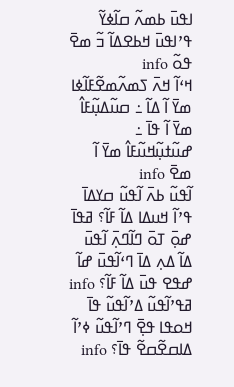ߊߟߎ߫ ߕߘߍ߬ ߛߊ߬ߦߌ߬ ߟߴߊߟߎ߫ ߞߕߐߡߊ߬ ߏ߬ ߘߐ߫ ߟߋ߬ info
ߞߵߊ߬ ߞߍ߫ ߖߘߍ߬ߘߐ߬ߓߊ߬ߦߊ ߘߌ߫ ߊ߬ ߡߊ߬ ߸ ߛߎ߬ߡߎ߲߬ߓߊ߮ ߘߌ߫ ߊ߬ ߟߊ߫ ߸ ߝߎ߬ߙߎ߲߬ߞߎ߬ߓߊ߮ ߘߌ߫ ߊ߬ ߘߐ߫ info
ߊ߬ߟߎ߬ ߕߍ߫ ߊ߬ߟߎ߬ ߛߌߡߊ߫ ߟߴߊ߬ ߞߎߡߊ ߡߊ߬ ߓߊ߬؟ ߥߟߊ߫ ߝߋ߲߫ ߠߋ߫ ߣߊ߬ߣߍ߲߫ ߊ߬ߟߎ߫ ߡߊ߬ ߡߍ߲ ߡߊ߫ ߣߵߊ߬ߟߎ߫ ߝߊ߬ ߝߟߐ ߟߎ߫ ߡߊ߬ ߓߊ߬؟ info
ߥߟߴߊ߬ߟߎ߬ ߡߴߊ߬ߟߎ߬ ߟߊ߫ ߞߋߟߊ ߟߐ߲߫ ߣߴߊ߬ߟߎ߬ ߦߴߊ߬ ߡߊߛߐ߬ߛߐ߬ ߟߊ߫؟ info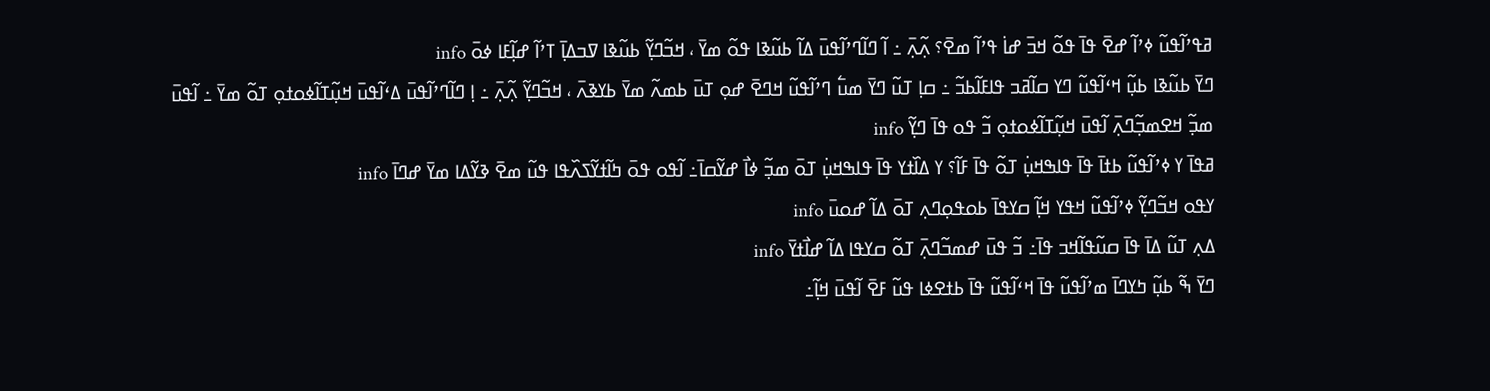ߥߟߴߊ߬ߟߎ߬ ߦߴߊ߬ ߝߐ߫ ߟߊ߫ ߟߋ߬ ߞߏ߫ ߝߊ߭ ߟߴߊ߬ ߘߐ߫؟ ߍ߲߬ߍ߲߫ ߸ ߊ߬ ߣߊ߬ߣߴߊ߬ߟߎ߫ ߡߊ߬ ߕߎ߬ߢߊ ߟߋ߬ ߘߌ߫ ، ߞߏ߬ߣߌ߲߬ ߕߎ߬ߢߊ ߜߏߡߊ߲߫ ߠߴߊ߬ ߝߊ߲߬ߓߊ ߦߋ߫ info
ߣߌ߫ ߕߎ߬ߢߊ ߕߎ߲߬ ߞߵߊ߬ߟߎ߬ ߣߌ ߛߊ߬ߥߏ ߟߊߓߊ߬ߕߏ߬ ߸ ߛߊ߲ ߠߎ߬ ߣߌ߫ ߘߎ߱ ߣߴߊ߬ߟߎ߬ ߞߣߐ߫ ߝߋ߲ ߠߎ߫ ߕߘߍ߬ ߘߌ߫ ߕߌߢߍ߫ ، ߞߏ߬ߣߌ߲߬ ߍ߲߬ߍ߲߫ ߸ ߊ߲ ߣߊ߬ߣߴߊ߬ߟߎ߫ ߡߵߊ߬ߟߎ߫ ߞߎ߲߬ߠߊ߬ߦߋߙߋ߲ ߠߋ߬ ߘߌ߫ ߸ ߊ߬ߟߎ߫ ߘߏ߲߬ ߞߐߘߏ߲߬ߣߍ߲߫ ߊ߬ߟߎ߫ ߞߎ߲߬ߠߊ߬ߦߋߙߋ߲ ߏ߬ ߟߋ ߟߊ߫ ߣߌ߲߬ info
ߥߟߊ߫ ߌ ߦߴߊ߬ߟߎ߬ ߕߙߊ߫ ߟߊ߫ ߟߊߒߞߎ߲߭ ߠߋ߬ ߟߊ߫ ߓߊ߬؟ ߌ ߡߊ߰ߙߌ ߟߊ߫ ߟߊߒߞߎ߲߭ ߠߋ߫ ߘߏ߲߬ ߦߊ߯ ߝߌ߬ߛߊ߫߸ ߊ߬ߟߋ ߟߋ߫ ߤߊ߬ߙߌ߬ߖߍ߰ߟߊ ߟߎ߬ ߘߐ߫ ߢߌ߬ߡߊ ߘߌ߫ ߝߣߊ߫ info
ߌߟߋ ߞߏ߬ߣߌ߲߬ ߦߴߊ߬ߟߎ߬ ߞߟߌ ߞߊ߲߬ ߛߌߟߊ߫ ߕߋߟߋ߲ߣߍ߲ ߠߋ߫ ߡߊ߬ ߝߋߎ߫ info
ߡߍ߲ ߠߎ߬ ߡߊ߫ ߟߊ߫ ߛߎ߬ߟߊ߬ߞߏ ߟߊ߫߸ ߏ߬ ߟߎ߫ ߝߘߏ߬ߣߍ߲߫ ߠߋ߬ ߛߌߟߊ ߡߊ߬ ߝߊ߯ߙߌ߫ info
ߣߌ߫ ߒ߬ ߕߎ߲߬ ߤߌߣߊ߫ ߘߴߊ߬ߟߎ߬ ߟߊ߫ ߞߵߊ߬ߟߎ߬ ߟߊ߫ ߕߙߐߦߊ ߟߎ߬ ߓߐ߫ ߊ߬ߟߎ߫ ߞߊ߲߬߸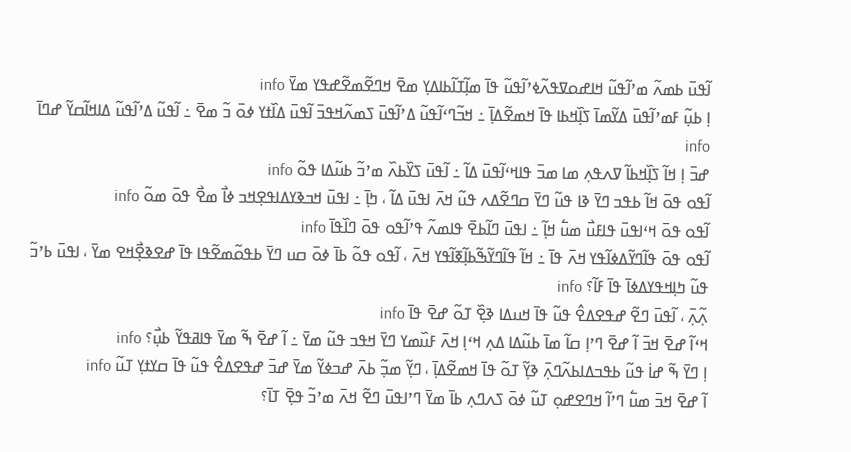ߊ߬ߟߎ߫ ߕߘߍ߬ ߘߴߊ߬ߟߎ߬ ߞߊߝߋߜߟߍ߬ߦߴߊ߬ߟߎ߬ ߟߊ߫ ߘߊ߲߬ߠߊ߬ߕߊߡߌ߲ ߘߐ߫ ߞߣߐ߬ߘߐ߬ߝߟߌ ߘߌ߫ info
ߊ߲ ߕߎ߲߬ ߓߘߴߊ߬ߟߎ߫ ߡߌ߬ߘߊ߫ ߖߊ߲߰ߞߕߊ ߟߊ߫ ߞߘߐ߬ߡߊ߲߫ ߸ ߞߏ߬ߣߵߊ߬ߟߎ߬ ߡߴߊ߬ߟߎ߫ ߖߘߍ߬ߞߟߏ߫ ߊ߬ߟߎ߫ ߡߊ߰ߙߌ ߦߋ߫ ߏ߬ ߘߐ߫ ߸ ߊ߬ߟߎ߬ ߡߴߊ߬ߟߎ߬ ߡߊߞߊ߬ߛߌ߬ ߝߣߊ߫ info
ߝߏ߫ ߊ߲ ߞߊ߬ ߖߊ߲߰ߞߕߊ߬ ߜߍߟߍ߲ ߘߊ ߘߏ߫ ߟߊߞߵߊ߬ߟߎ߫ ߡߊ߬ ߸ ߊ߬ߟߎ߫ ߖߌ߰ߕߍ߰ ߘߴߏ߬ ߕߎ߬ߡߊ ߟߋ߬ info
ߊ߬ߟߋ ߟߋ߫ ߞߊ߬ ߕߟߏ ߣߌ߫ ߢߊ ߟߎ߬ ߣߌ߫ ߛߣߐ߬ߡߍ ߟߎ߬ ߞߍ߫ ߊߟߎ߫ ߡߊ߬ ، ߤߊ߲߫ ߸ ߊߟߎ߫ ߞߏߢߌߡߊߟߐ߲ߞߏ ߦߊ߯ ߘߐ߯ ߟߋ߫ ߘߋ߬ info
ߊ߬ߟߋ ߟߋ߫ ߞߵߊߟߎ߫ ߟߊߓߎ߯ ߘߎ߱ ߞߊ߲߬ ߸ ߊߟߎ߫ ߣߊ߬ߕߐ߫ ߟߊߘߍ߬ ߟߴߊ߬ߟߋ ߟߋ߫ ߣߊ߰ߟߊ߫ info
ߊ߬ߟߋ ߟߋ߫ ߟߊ߬ߣߌ߬ߡߦߊ߬ߟߌ ߞߍ߫ ߟߊ߫ ߸ ߞߊ߬ ߟߊ߬ߣߌ߬ߒ߬ߕߊ߲߬ߧߊ߬ߟߌ ߞߍ߫ ، ߊ߬ߟߋ ߟߋ߬ ߕߊ߫ ߦߋ߫ ߛߎ ߣߌ߫ ߕߟߋ߬ߘߐ߬ߟߊ ߟߊ߫ ߝߐߢߐ߲߯ߞߐ ߘߌ߫ ، ߊߟߎ߫ ߕߴߏ߬ ߟߎ߬ ߤߊ߲ߞߟߌߡߦߊ߫ ߟߊ߫ ߓߊ߬؟ info
ߍ߲߬ߍ߲߫ ، ߊ߬ߟߎ߫ ߣߐ߬ ߝߟߐߡߐ߮ ߟߎ߬ ߟߊ߫ ߞߎߡߊ ߢߐ߲߰ ߠߋ߬ ߝߐ߫ ߟߊ߫ info
ߞߵߊ߬ ߝߐ߫ ߞߏ߫ ߊ߬ ߝߐ߫ ߣߴߊ߲ ߛߊ߬ ߘߊ߫ ߕߎ߬ߡߊ ߡߍ߲ ߞߵߊ߲ ߞߍ߫ ߓߎ߰ߘߌ ߣߌ߫ ߞߟߏ ߟߎ߬ ߘߌ߫ ߸ ߊ߬ ߝߐ߫ ߒ߬ ߘߌ߫ ߟߊߥߟߌ߬ ߕߎ߲߯؟ info
ߊ߲ ߣߌ߫ ߒ߬ ߝߊ߭ ߟߎ߬ ߕߟߏߡߊߕߍ߬ߣߍ߲߫ ߢߌ߲߬ ߠߋ߬ ߟߊ߫ ߞߘߐ߬ߡߊ߲߫ ، ߣߌ߲߬ ߘߏ߲߬ ߕߍ߫ ߝߏߦߌ߬ ߘߌ߫ ߝߏ߫ ߝߟߐߡߐ߮ ߟߎ߬ ߟߊ߫ ߛߌߙߌ߲ ߠߎ߬ info
ߊ߬ ߝߐ߫ ߞߏ߫ ߘߎ߱ ߣߴߊ߬ ߞߣߐߝߋ߲ ߠߎ߬ ߦߋ߫ ߖߍߣߍ߲ ߕߊ߫ ߘߌ߫ ߣߴߊߟߎ߫ ߣߐ߬ ߞߍ߫ ߘߴߏ߬ ߟߐ߲߫ ߠߊ߫؟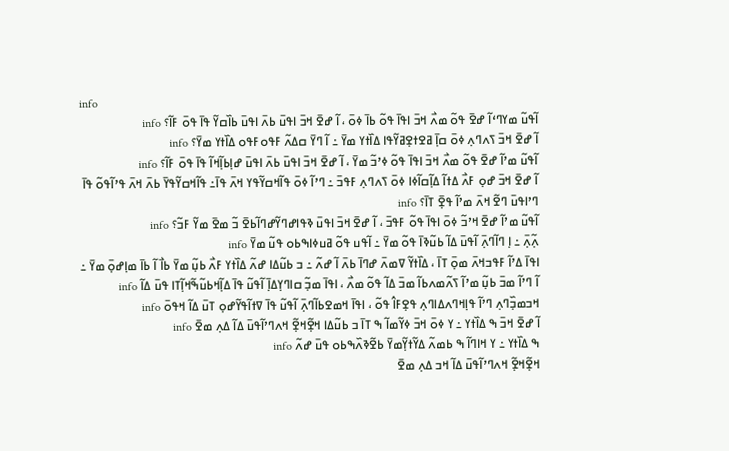info
ߊ߬ߟߎ߬ ߘߌߣߵߊ߬ ߝߐ߫ ߟߋ߬ ߘߍ߯ ߞߏ߫ ߊߟߊ߫ ߟߋ߬ ߕߊ߫ ߦߋ߫ ، ߊ߬ ߝߐ߫ ߞߏ߫ ߊߟߎ߫ ߕߍ߫ ߊߟߎ߫ ߕߊ߰ߛߌ߬ ߟߊ߫ ߟߋ߫ ߓߊ߬؟ info
ߊ߬ ߝߐ߫ ߞߏ߫ ߖߍߣߍ߲ ߦߋ߫ ߛߊ߲߫ ߥߐߙߐ߲ߥߌ߬ߟߊ ߡߊ߰ߙߌ ߘߌ߫ ߸ ߊ߬ ߣߌ߫ ߛߡߍ߬ ߓߟߋߓߟߋ ߡߊ߰ߙߌ ߘߌ߫؟ info
ߊ߬ߟߎ߬ ߘߴߊ߬ ߝߐ߫ ߟߋ߬ ߘߍ߯ ߞߏ߫ ߊߟߊ߫ ߟߋ߬ ߦߴߏ߬ ߘߌ߫ ، ߊ߬ ߝߐ߫ ߞߏ߫ ߊߟߎ߫ ߕߍ߫ ߊߟߎ߫ ߝߊ߲ߕߊ߲߬ߞߊ߬ ߟߊ߫ ߟߋ߫ ߓߊ߬؟ info
ߊ߬ ߝߐ߫ ߞߏ߫ ߝߋ߲ ߓߍ߯ ߡߙߊ߬ ߡߊ߲߬ߛߊ߬ߦߊ ߦߋ߫ ߖߍߣߍ߲ ߓߟߏ߫ ߸ ߣߴߊ߬ ߦߋ߫ ߟߊ߬ߞߛߌ߬ߟߌ ߞߍ߫ ߟߊ߫߸ ߟߊ߬ߞߛߌ߬ߟߌ߫ ߕߍ߫ ߞߍ߫ ߟߴߊ߬ߟߋ߬ ߟߊ߫ ߣߴߊߟߎ߫ ߣߐ߬ ߞߍ߫ ߘߴߊ߬ ߟߐ߲߫ ߠߊ߫؟ info
ߊ߬ߟߎ߬ ߘߴߊ߬ ߝߐ߫ ߞߴߏ߬ ߦߋ߫ ߊߟߊ߫ ߟߋ߬ ߓߟߏ߫ ، ߊ߬ ߝߐ߫ ߞߏ߫ ߊߟߎ߫ ߢߟߊߝߣߌ߬ߝߣߊ߬ߕߐ߫ ߏ߬ ߘߐ߫ ߘߌ߬ ߓߏ߬؟ info
ߍ߲߬ߍ߲߫ ߸ ߊ߲ ߣߊ߬ߣߍ߲߫ ߊ߬ߟߎ߫ ߡߊ߬ ߕߎ߬ߢߊ߫ ߟߋ߬ ߘߌ߫ ߸ ߊ߬ߟߎ ߟߋ߬ ߥߎߦߊߒߕߋ ߟߎ߬ ߘߌ߫ info
ߊߟߊ߫ ߡߴߊ߬ ߓߟߏߞߍ߫ ߘߋ߲߫ ߠߊ߫ ، ߡߊ߰ߙߌ߬ ߜߘߍ߫ ߝߣߊ߫ ߕߍ߫ ߊ߬ ߝߍ߬ ߸ ߏ ߕߎ߬ߡߊ ߝߍ߬ ߡߊ߰ߙߌ ߓߍ߯ ߕߎ߲߬ ߘߌ߫ ߕߊ߯ ߊ߬ ߕߊ߫ ߘߊ߲ߝߋ߲߫ ߘߌ߫ ߸ ߊ߬ ߣߴߊ߬ ߘߏ߫ ߕߎ߲߬ ߘߴߊ߬ ߖߍ߬ߘߍߕߊ߬ ߘߏ߫ ߡߊ߬ ߟߋ߬ ߘߍ߯ ، ߊߟߊ߫ ߘߏ߲߬ ߛߊߣߌ߲ߡߊ߲߫ ߊ߬ߟߎ߬ ߟߊ߫ ߡߊ߲߬ߞߕߎ߬ߒ߬ߞߊ߲߬ߠߊ ߟߎ߫ ߡߊ߬ info
ߞߏߘߏ߲߰ߣߍ߲ ߣߴߊ߬ ߟߊ߲ߞߣߍߡߊߣߍ߲ ߟߐ߲ߓߊ߮ ߟߋ߬ ، ߊߟߊ߫ ߞߘߐߕߊ߬ߣߍ߲߫ ߊ߬ߟߎ߬ ߟߊ߫ ߜߙߊ߬ߟߌ߬ߝߋ߲ ߠߎ߫ ߡߊ߬ ߞߟߋ߫ info
ߊ߬ ߝߐ߫ ߞߏ߫ ߒ ߡߊ߰ߙߌ ߸ ߌ ߦߋ߫ ߞߏ߫ ߦߌ߬ߘߊ߬ ߒ ߠߊ߫ ߏ ߕߎ߬ߡߊ ߞߐ߲߬ߞߐ߲߬ ߞߍߣߴߊ߬ߟߎ߫ ߡߊ߬ ߡߍ߲ ߘߐ߫ info
ߒ ߡߊ߰ߙߌ ߸ ߌ ߞߊߣߊ߬ ߒ ߕߘߍ߬ ߡߌ߬ߙߌ߲߬ߘߌ߫ ߕߐ߬ߢߍ߰ߒߕߋ ߟߎ߫ ߝߍ߬ info
ߞߐ߲߬ߞߐ߲߬ ߞߍߣߴߊ߬ߟߎ߫ ߡߊ߬ ߞߏ ߡߍ߲ ߘߐ߫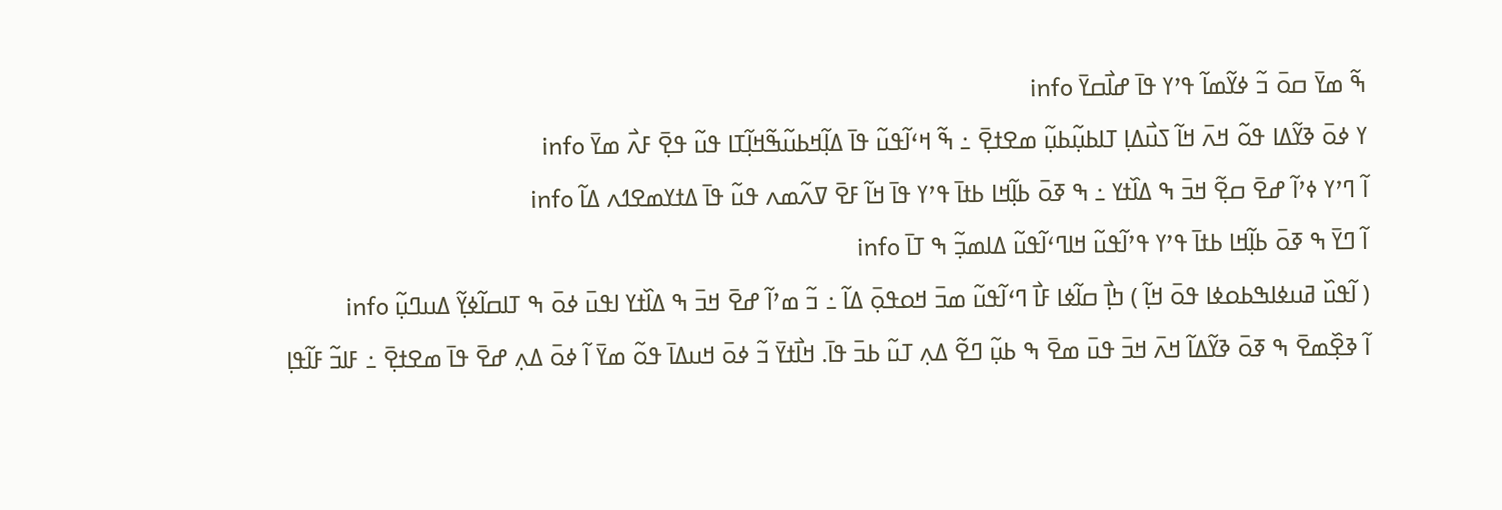ߒ߬ ߘߌ߫ ߛߋ߫ ߏ߬ ߦߌ߬ߘߊ߬ ߟߴߌ ߟߊ߫ ߝߊ߯ߛߌ߫ info
ߌ ߦߋ߫ ߢߌ߬ߡߊ ߟߋ߬ ߞߍ߫ ߞߊ߬ ߖߎ߯ߡߊ߲ ߠߊߕߎ߲߬ߕߎ߲߬ ߘߐߙߐ߲߫ ߸ ߒ߬ ߞߵߊ߬ߟߎ߬ ߟߊ߫ ߡߊ߲߬ߞߕߎ߬ߒ߬ߞߊ߲߬ߠߊ ߟߎ߬ ߟߐ߲߫ ߓߍ߯ ߘߌ߫ info
ߊ߬ ߣߴߌ ߦߴߊ߬ ߝߐ߫ ߛߐ߲߬ ߞߏ߫ ߒ ߡߊ߰ߙߌ ߸ ߒ ߧߋ߫ ߕߊ߲߬ߞߊ ߕߙߊ߫ ߟߴߌ ߟߊ߫ ߞߊ߬ ߓߐ߫ ߜߍ߬ߘߍ ߟߎ߬ ߟߊ߫ ߡߙߌߘߐߗߍ ߡߊ߬ info
ߊ߬ ߣߌ߫ ߒ ߧߋ߫ ߕߊ߲߬ߞߊ ߕߙߊ߫ ߟߴߌ ߟߴߊ߬ߟߎ߬ ߞߊߣߵߊ߬ߟߎ߬ ߡߊߘߏ߲߬ ߒ ߠߊ߫ info
( ߊ߬ߟߎ߰ ߥߎߦߊߒߕߋߦߊ ߟߋ߫ ߞߊ߲߬ ) ߤߊ߲߯ ߛߊ߬ߦߊ ߓߊ߯ ߣߵߊ߬ߟߎ߬ ߘߏ߫ ߞߋߟߋ߲߫ ߡߊ߬ ߸ ߏ߬ ߘߴߊ߬ ߝߐ߫ ߞߏ߫ ߒ ߡߊ߰ߙߌ ߊߟߎ߫ ߦߋ߫ ߒ ߠߊߛߊ߬ߦߌ߲߬ ߡߎߣߎ߲߬ info
ߊ߬ ߢߐ߲߰ߘߐ߫ ߒ ߧߋ߫ ߢߌ߬ߡߊ߬ ߞߍ߫ ߞߏ߫ ߟߎ߫ ߘߐ߫ ߒ ߕߎ߲߬ ߣߐ߬ ߡߍ߲ ߠߎ߬ ߕߏ߫ ߟߊ߫. ߞߊ߯ߙߌ߫ ߏ߬ ߦߋ߫ ߞߎߡߊ߫ ߟߋ߬ ߘߌ߫ ߊ߬ ߦߋ߫ ߡߍ߲ ߝߐ߫ ߟߊ߫ ߘߐߙߐ߲߫ ߸ ߓߊߏ߬ ߓߊ߬ߟߊ߲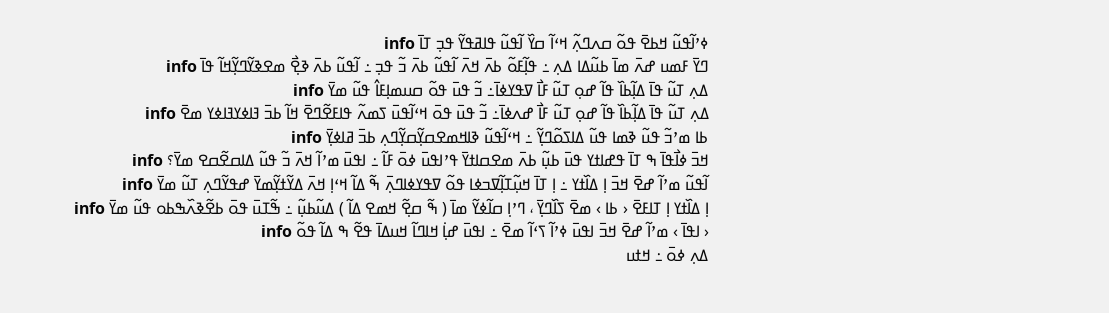ߦߴߊ߬ߟߎ߬ ߞߕߐ߫ ߟߋ߬ ߛߍߣߍ߲߬ ߞߵߊ߬ ߛߌ߰ ߊ߬ߟߎ߬ ߟߊߥߟߌ߬ ߟߏ߲ ߠߊ߫ info
ߣߌ߫ ߓߘߎ ߝߍ߫ ߘߊ߫ ߕߎ߬ߡߊ ߡߍ߲ ߸ ߟߊ߲߬ߓߋ߬ ߕߍ߫ ߞߍ߫ ߊ߬ߟߎ߬ ߕߍ߫ ߏ߬ ߟߏ߲ ߸ ߊ߬ߟߎ߬ ߕߍ߫ ߢߐ߲߯ ߘߐߢߌ߬ߣߌ߲߬ߞߊ߬ ߟߊ߫ info
ߡߍ߲ ߠߎ߬ ߟߊ߫ ߡߊ߲߬ߕߊ߰ ߟߊ߬ ߝߋ߲ ߠߎ߬ ߓߊ߯ ߜߟߌߦߊ߫߸ ߏ߬ ߟߎ߫ ߟߋ߬ ߛߎߘߊ߲ߓߊ߮ ߟߎ߬ ߘߌ߫ info
ߡߍ߲ ߠߎ߬ ߟߊ߫ ߡߊ߲߬ߕߊ߰ ߟߊ߬ ߝߋ߲ ߠߎ߬ ߓߊ߯ ߝߍߦߊ߫߸ ߏ߬ ߟߎ߫ ߟߋ߫ ߞߵߊ߬ߟߎ߫ ߖߘߍ߬ ߟߊߓߐ߬ߣߐ߫ ߞߊ߬ ߕߏ߫ ߔߊߦߌߔߊߦߌ ߘߐ߫ info
ߕߊ ߘߴߏ߬ ߟߎ߬ ߢߘߊ ߟߎ߬ ߡߊߖߋ߬ߣߌ߲߬ ߸ ߞߵߊ߬ߟߎ߬ ߢߊߞߘߐߛߌ߲߬ߛߌ߲߬ߣߍ߲ ߕߏ߫ ߥߊߦߌ߲߫ info
ߞߏ߫ ߦߊ߯ߟߊ߫ ߒ ߠߊ߫ ߟߝߊߙߌ ߟߎ߫ ߕߎ߲߬ ߕߍ߫ ߘߐߛߊߙߌ߫ ߟߴߊߟߎ߫ ߦߋ߫ ߓߊ߬ ߸ ߊߟߎ߫ ߘߴߊ߬ ߞߍ߫ ߏ߬ ߟߎ߬ ߡߊߛߐ߬ߛߐ ߘߌ߫؟ info
ߊ߬ߟߎ߬ ߘߴߊ߬ ߝߐ߫ ߞߏ߫ ߊ߲ ߡߊ߰ߙߌ ߸ ߊ߲ ߠߊ߫ ߞߎ߲߬ߠߊ߲߬ߜߏߦߊ ߟߋ߬ ߜߟߌߦߊߣߍ߲߫ ߒ߬ ߡߊ߬ ߞߵߊ߲ ߞߍ߫ ߡߌ߬ߙߌ߲߬ߘߌ߫ ߝߟߌ߬ߣߍ߲ ߠߎ߬ ߘߌ߫ info
ߊ߲ ߡߊ߰ߙߌ ߊ߲ ߠߊߓߐ߫ ‹ ߕߊ › ߘߐ߫ ߖߊ߰ߣߌ߲߫ ، ߣߴߊ߲ ߛߊ߬ߦߌ߬ ߘߊ߫ ( ߒ߬ ߛߐ߲߬ ߞߘߐ ߡߊ߬ ) ߡߎ߬ߕߎ߲߬ ߸ ߒ߬ߠߎ߫ ߟߋ߫ ߕߐ߬ߢߍ߰ߒߕߋ ߟߎ߬ ߘߌ߫ info
‹ ߊߟߊ߫ › ߘߴߊ߬ ߝߐ߫ ߞߏ߫ ߊߟߎ߫ ߦߴߊ߬ ߖߵߊ߬ ߘߐ߫ ߸ ߊߟߎ߫ ߝߊ߲߭ ߞߊߣߊ߬ ߞߎߡߊ߫ ߟߐ߬ ߒ ߡߊ߬ ߟߋ߬ info
ߡߍ߲ ߦߋ߫ ߸ ߞߙߎ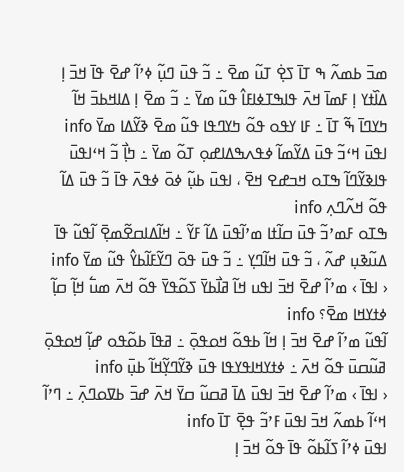ߘߏ߫ ߕߘߍ߬ ߒ ߠߊ߫ ߖߐ߲߭ ߠߎ߬ ߘߐ߫ ߸ ߏ߬ ߟߎ߫ ߣߎ߲߬ ߦߴߊ߬ ߝߐ߫ ߟߊ߫ ߞߏ߫ ߊ߲ ߡߊ߰ߙߌ ߊ߲ ߓߘߊ߫ ߞߍ߫ ߟߊߒߠߦߊߓߊ߮ ߟߎ߬ ߘߌ߫ ߸ ߏ߬ ߘߐ߫ ߊ߲ ߡߊߞߕߏ߫ ߞߊ߬ ߤߌߣߊ߫ ߒ߬ ߠߊ߫ ߸ ߓߊ ߌߟߋ ߟߋ߬ ߤߌߣߟߊ ߟߎ߬ ߘߐ߫ ߢߌ߬ߡߊ ߘߌ߫ info
ߊߟߎ߫ ߞߵߏ߬ ߟߎ߫ ߡߌ߬ߘߊ߬ ߦߟߍߒߡߊߝߋ߲ ߠߋ߬ ߘߌ߫ ߸ ߤߊ߲߯ ߏ߬ ߞߵߊߟߎ߫ ߟߊߢߌ߬ߣߊ߬ ߒߠߋ ߞߏߝߐ ߞߐ߫ ، ߊߟߎ߫ ߕߎ߲߬ ߦߋ߫ ߦߟߍ߫ ߟߊ߫ ߏ߬ ߟߎ߫ ߡߊ߬ ߟߋ߬ ߞߍ߬ߣߍ߲ info
ߒߠߋ ߓߘߴߏ߬ ߟߎ߫ ߛߊ߬ߙߊ ߘߴߊ߬ߟߎ߫ ߡߊ߬ ߓߌ߬ ߸ ߞߊ߬ߡߊߛߐ߬ߘߐ߲߫ ߊ߬ߟߎ߬ ߟߊ߫ ߡߎ߬ߢߎ߲ ߝߍ߬ ، ߏ߬ ߟߎ߫ ߞߊ߬ߣߌ߲ ߸ ߏ߬ ߟߎ߫ ߟߋ߫ ߣߌ߬ߓߊ߬ߕߌ߮ ߟߎ߬ ߘߌ߫ info
‹ ߊߟߊ߫ › ߘߴߊ߬ ߝߐ߫ ߞߏ߫ ߊߟߎ ߞߊ߬ ߥߊ߯ߕߌ߫ ߖߋ߬ߟߌ߫ ߟߋ߬ ߞߍ߫ ߘߎ߱ ߞߊ߲߬ ߛߊ߲߬ ߦߙߌߞߊ ߘߐ߫؟ info
ߊ߬ߟߎ߬ ߘߴߊ߬ ߝߐ߫ ߞߏ߫ ߊ߲ ߞߊ߬ ߕߟߋ߬ ߞߋߟߋ߲߫ ߸ ߥߟߊ߫ ߕߋ߬ߟߋ ߝߊ߲߬ ߞߋߟߋ߲߫ ߥߎ߬ߛߎ߫ ߟߋ߬ ߞߍ߫ ߸ ߦߙߌߞߊߟߌߟߊ ߟߎ߫ ߢߌ߬ߣߌ߲߬ߞߊ߬ ߕߎ߲߫ info
‹ ߊߟߊ߫ › ߘߴߊ߬ ߝߐ߫ ߞߏ߫ ߊߟߎ߫ ߡߊ߫ ߥߛߎ߬ ߛߌ߫ ߞߍ߫ ߝߏ߫ ߕߜߋߣߍ߲߫ ߸ ߣߴߊ߬ ߞߵߊ߬ ߕߘߍ߬ ߞߏ߫ ߊߟߎ߫ ߓߴߏ߬ ߟߐ߲߫ ߠߊ߫ info
ߊߟߎ߫ ߦߴߊ߬ ߖߊ߬ߕߋ߬ ߟߊ߫ ߟߋ߬ ߞߏ߫ ߊ߲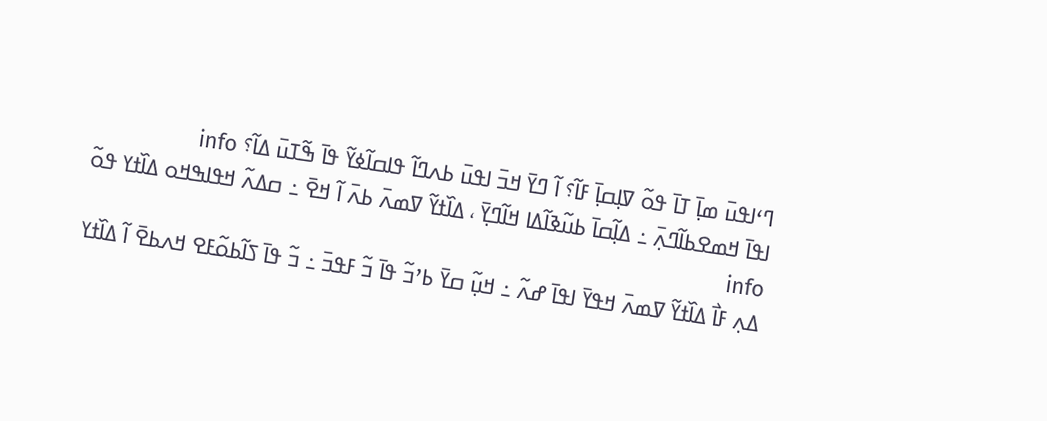ߣߵߊߟߎ߫ ߘߊ߲߫ ߠߊ߫ ߟߋ߬ ߜߊ߲ߛߊ߲߫ ߓߊ߬؟ ߊ߬ ߣߌ߫ ߞߏ߫ ߊߟߎ߫ ߕߍߣߊ߬ ߟߊߛߊ߬ߦߌ߬ ߟߊ߫ ߒ߬ߠߎ߫ ߡߊ߬؟ info
ߊߟߊ߫ ߞߘߐߕߊ߬ߣߍ߲߫ ߸ ߡߊ߲߬ߛߊ߫ ߕߎ߬ߢߊ߬ߡߊ ߞߊ߬ߣߌ߲߫ ، ߡߊ߰ߙߌ߬ ߜߘߍ߫ ߕߍ߫ ߊ߬ ߞߐ߫ ߸ ߛߡߍ߬ ߞߟߊߒߞߋ ߡߊ߰ߙߌ ߟߋ߬ info
ߡߍ߲ ߓߊ߯ ߡߊ߰ߙߌ߬ ߜߘߍ߫ ߞߟߌ߫ ߊߟߊ߫ ߝߍ߬ ߸ ߞߎ߲߬ ߛߌ߫ ߕߴߏ߬ ߟߊ߫ ߏ߬ ߓߟߏ߫ ߸ ߏ߬ ߟߊ߫ ߖߊ߬ߕߋ߬ߓߐ ߞߍߕߐ߫ ߊ߬ ߡߊ߰ߙߌ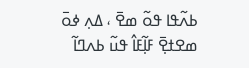ߕߍ߬ߟߊ ߟߋ߬ ߘߐ߫ ، ߡߍ߲ ߦߋ߫ ߘߐߙߐ߲߫ ߓߊ߲߬ߓߊ߮ ߟߎ߬ ߕߍߣߊ߬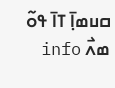ߛߎߘߊ߲߫ ߠߊ߫ ߟߋ߬ ߘߍ߯ info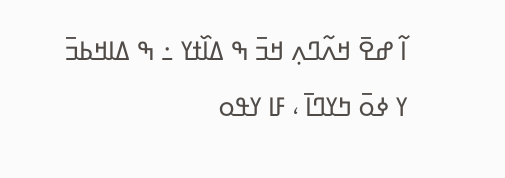ߊ߬ ߝߐ߫ ߞߍ߬ߣߍ߲ ߞߏ߫ ߒ ߡߊ߰ߙߌ ߸ ߒ ߡߊߞߕߏ߫ ߌ ߦߋ߫ ߤߌߣߊ߫ ، ߓߊ ߌߟߋ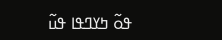ߟߋ߬ ߤߌߣߟߊ ߟߎ߬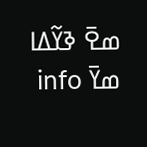ߘߐ߫ ߢߌ߬ߡߊ ߘߌ߫ info